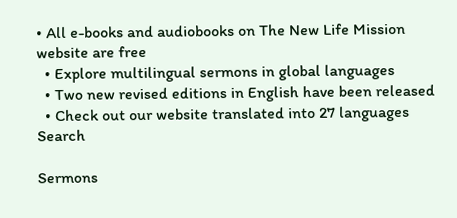• All e-books and audiobooks on The New Life Mission website are free
  • Explore multilingual sermons in global languages
  • Two new revised editions in English have been released
  • Check out our website translated into 27 languages
Search

Sermons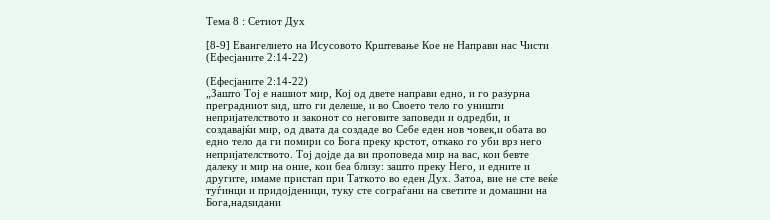Тема 8 : Сетиот Дух

[8-9] Евангелието на Исусовото Крштевање Кое не Направи нас Чисти (Ефесјаните 2:14-22)

(Ефесјаните 2:14-22)
„Зашто Тој е нашиот мир, Кој од двете направи едно, и го разурна преградниот ѕид, што ги делеше, и во Своето тело го уништи непријателството и законот со неговите заповеди и одредби, и создавајќи мир, од двата да создаде во Себе еден нов човек,и обата во едно тело да ги помири со Бога преку крстот, откако го уби врз него непријателството. Тој дојде да ви проповеда мир на вас, кои бевте далеку и мир на оние, кои беа близу: зашто преку Него, и едните и другите, имаме пристап при Таткото во еден Дух. Затоа, вие не сте веќе туѓинци и придојденици, туку сте сограѓани на светите и домашни на Бога,надѕидани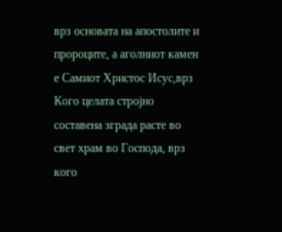врз основата на апостолите и пророците, а аголниот камен е Самиот Христос Исус,врз Кого целата стројно составена зграда расте во свет храм во Господа, врз кого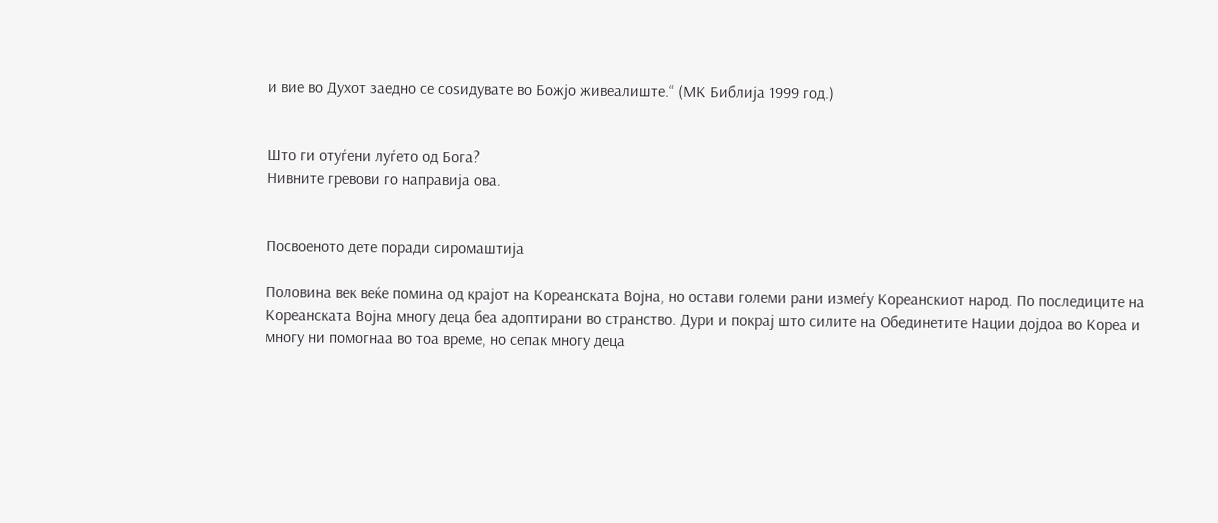и вие во Духот заедно се соѕидувате во Божјо живеалиште.“ (МК Библија 1999 год.)


Што ги отуѓени луѓето од Бога?
Нивните гревови го направија ова.


Посвоеното дете поради сиромаштија

Половина век веќе помина од крајот на Кореанската Војна, но остави големи рани измеѓу Кореанскиот народ. По последиците на Кореанската Војна многу деца беа адоптирани во странство. Дури и покрај што силите на Обединетите Нации дојдоа во Кореа и многу ни помогнаа во тоа време, но сепак многу деца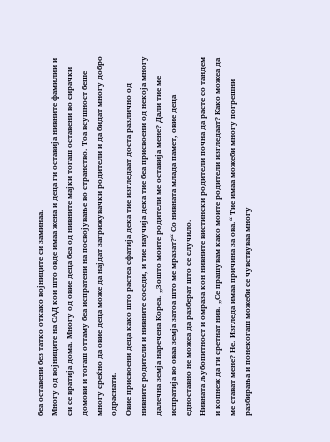беа оставени без татко откако војниците си заминаа.
Многу од војниците на САД кои што овде имаа жена и деца ги оставија нивните фамилии и си се вратија дома. Многу од овие деца беа од нивните мајки тогаш оставени во сирачки домови и тогаш оттаму беа испратени на посвојување во странство. Тоа всушност беше многу среќно да овие деца може да најдат загрижувачки родители и да бидат многу добро одраснати.
Овие присвоени деца како што растеа сфатија дека тие изгледаат доста различно од нивните родители и нивните соседи, и тие научија дека тие беа присвоени од некоја многу далечна земја наречена Кореа. „Зошто моите родители ме оставија мене? Дали тие ме испратија во оваа земја затоа што ме мразат?“ Со нивната млада памет, овие деца едноставно не можеа да разберат што се случило.
Нивната љубопитност и омраза кон нивните вистински родители почна да расте со тандем и копнеж да ги сретнат нив. „Се прашувам како моите родители изгледаат? Како можеа да ме стават мене? Не. Изгледа имаа причина за ова.“ Тие имаа можеби многу погрешни разбирања и понекогаш можеби се чувствуваа многу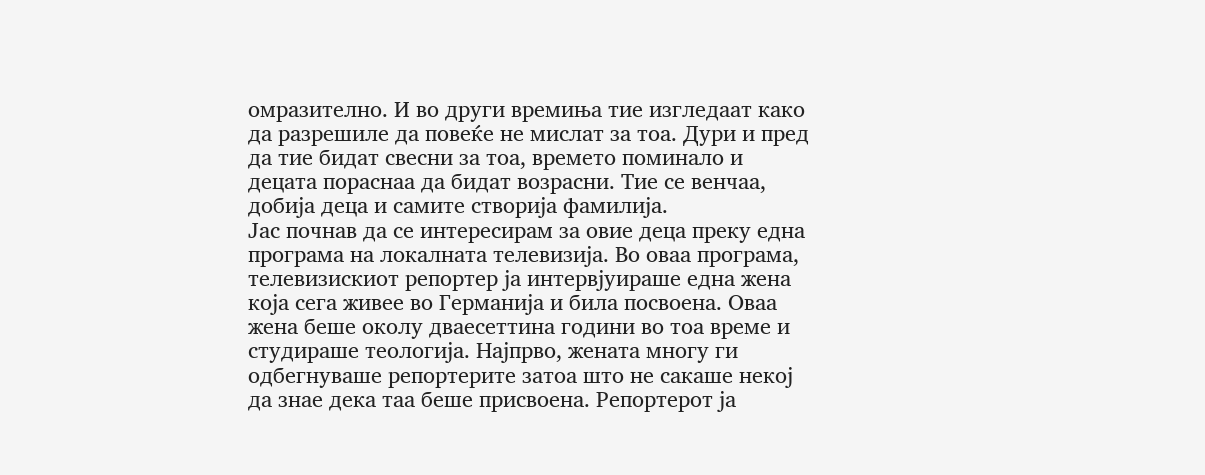омразително. И во други времиња тие изгледаат како да разрешиле да повеќе не мислат за тоа. Дури и пред да тие бидат свесни за тоа, времето поминало и децата пораснаа да бидат возрасни. Тие се венчаа, добија деца и самите створија фамилија.
Јас почнав да се интересирам за овие деца преку една програма на локалната телевизија. Во оваа програма, телевизискиот репортер ја интервјуираше една жена која сега живее во Германија и била посвоена. Оваа жена беше околу дваесеттина години во тоа време и студираше теологија. Најпрво, жената многу ги одбегнуваше репортерите затоа што не сакаше некој да знае дека таа беше присвоена. Репортерот ја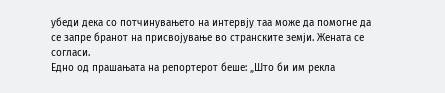убеди дека со потчинувањето на интервју таа може да помогне да се запре бранот на присвојување во странските земји. Жената се согласи.
Едно од прашањата на репортерот беше: „Што би им рекла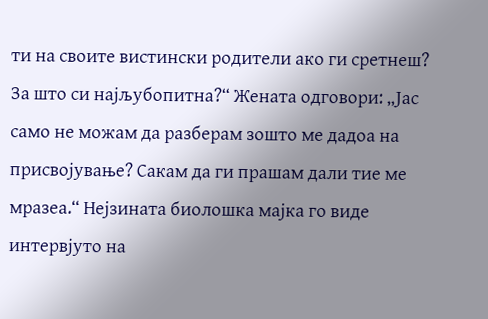ти на своите вистински родители ако ги сретнеш? За што си најљубопитна?“ Жената одговори: „Јас само не можам да разберам зошто ме дадоа на присвојување? Сакам да ги прашам дали тие ме мразеа.“ Нејзината биолошка мајка го виде интервјуто на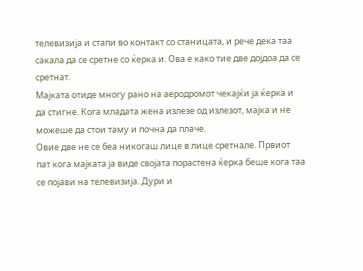телевизија и стапи во контакт со станицата, и рече дека таа сакала да се сретне со ќерка и. Ова е како тие две дојдоа да се сретнат.
Мајката отиде многу рано на аеродромот чекајќи ја ќерка и да стигне. Кога младата жена излезе од излезот, мајка и не можеше да стои таму и почна да плаче.
Овие две не се беа никогаш лице в лице сретнале. Првиот пат кога мајката ја виде својата порастена ќерка беше кога таа се појави на телевизија. Дури и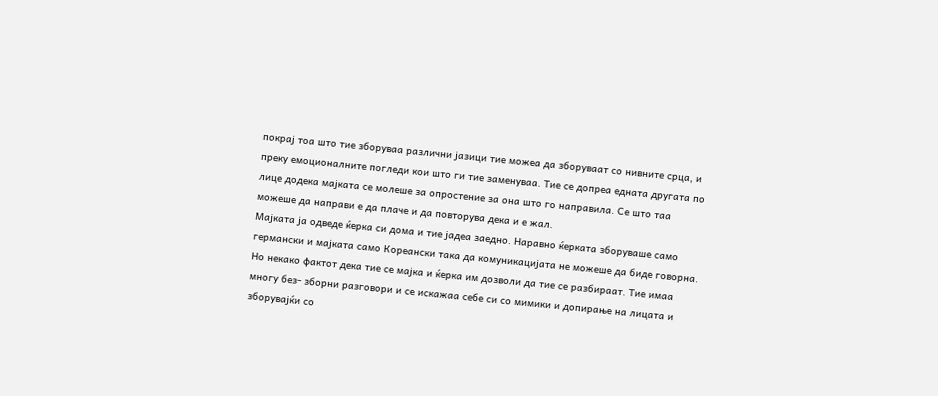покрај тоа што тие зборуваа различни јазици тие можеа да зборуваат со нивните срца, и преку емоционалните погледи кои што ги тие заменуваа. Тие се допреа едната другата по лице додека мајката се молеше за опростение за она што го направила. Се што таа можеше да направи е да плаче и да повторува дека и е жал.
Мајката ја одведе ќерка си дома и тие јадеа заедно. Наравно ќерката зборуваше само германски и мајката само Кореански така да комуникацијата не можеше да биде говорна. Но некако фактот дека тие се мајка и ќерка им дозволи да тие се разбираат. Тие имаа многу без- зборни разговори и се искажаа себе си со мимики и допирање на лицата и зборувајќи со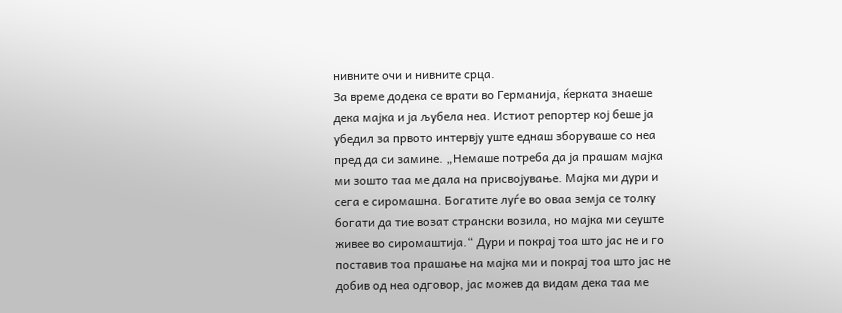нивните очи и нивните срца.
За време додека се врати во Германија, ќерката знаеше дека мајка и ја љубела неа. Истиот репортер кој беше ја убедил за првото интервју уште еднаш зборуваше со неа пред да си замине. „Немаше потреба да ја прашам мајка ми зошто таа ме дала на присвојување. Мајка ми дури и сега е сиромашна. Богатите луѓе во оваа земја се толку богати да тие возат странски возила, но мајка ми сеуште живее во сиромаштија.“ Дури и покрај тоа што јас не и го поставив тоа прашање на мајка ми и покрај тоа што јас не добив од неа одговор, јас можев да видам дека таа ме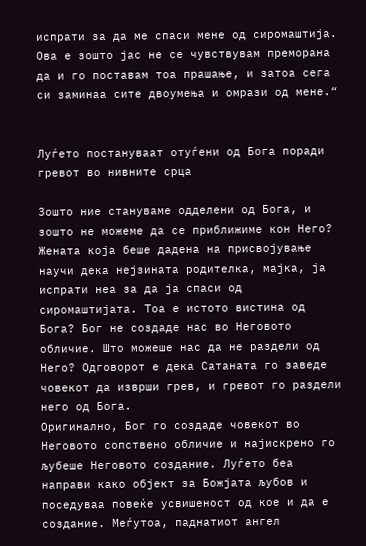испрати за да ме спаси мене од сиромаштија. Ова е зошто јас не се чувствувам преморана да и го поставам тоа прашање, и затоа сега си заминаа сите двоумења и омрази од мене.“


Луѓето постануваат отуѓени од Бога поради гревот во нивните срца

Зошто ние стануваме одделени од Бога, и зошто не можеме да се приближиме кон Него? Жената која беше дадена на присвојување научи дека нејзината родителка, мајка, ја испрати неа за да ја спаси од сиромаштијата. Тоа е истото вистина од Бога? Бог не создаде нас во Неговото обличие. Што можеше нас да не раздели од Него? Одговорот е дека Сатаната го заведе човекот да изврши грев, и гревот го раздели него од Бога.
Оригинално, Бог го создаде човекот во Неговото сопствено обличие и најискрено го љубеше Неговото создание. Луѓето беа направи како објект за Божјата љубов и поседуваа повеќе усвишеност од кое и да е создание. Меѓутоа, паднатиот ангел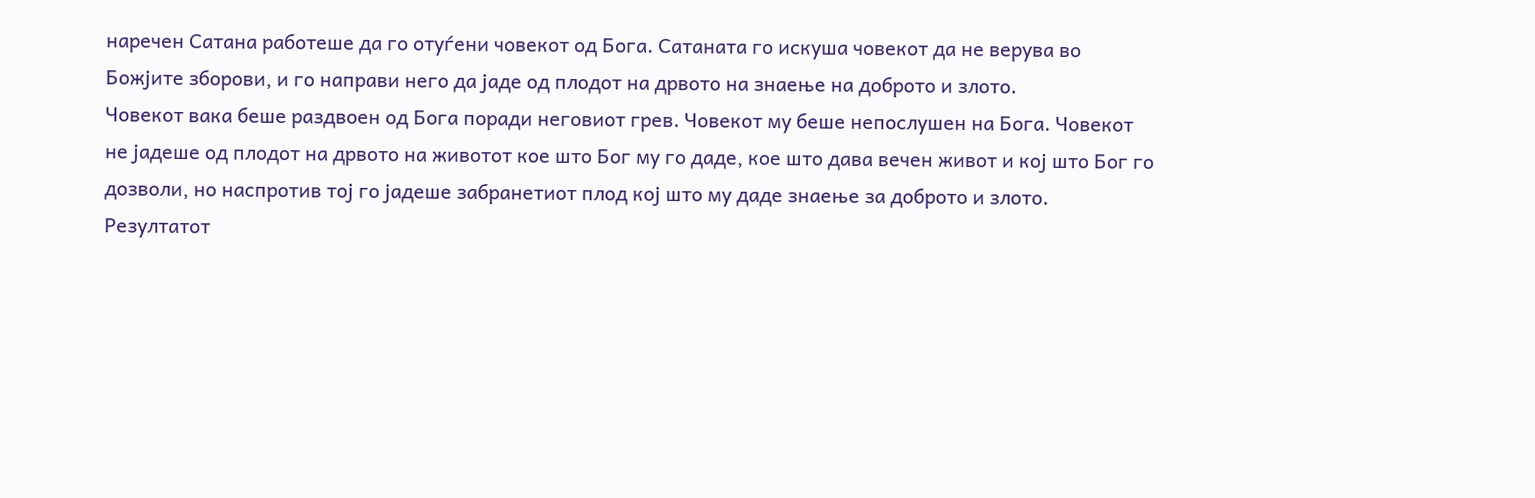наречен Сатана работеше да го отуѓени човекот од Бога. Сатаната го искуша човекот да не верува во Божјите зборови, и го направи него да јаде од плодот на дрвото на знаење на доброто и злото.
Човекот вака беше раздвоен од Бога поради неговиот грев. Човекот му беше непослушен на Бога. Човекот не јадеше од плодот на дрвото на животот кое што Бог му го даде, кое што дава вечен живот и кој што Бог го дозволи, но наспротив тој го јадеше забранетиот плод кој што му даде знаење за доброто и злото. Резултатот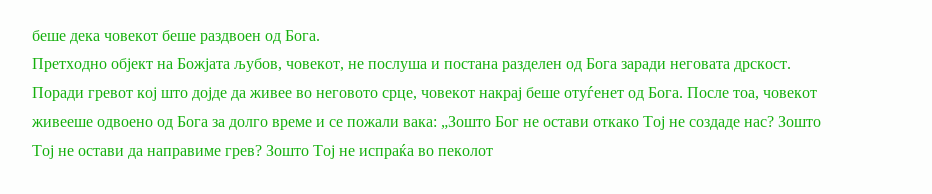беше дека човекот беше раздвоен од Бога.
Претходно објект на Божјата љубов, човекот, не послуша и постана разделен од Бога заради неговата дрскост. Поради гревот кој што дојде да живее во неговото срце, човекот накрај беше отуѓенет од Бога. После тоа, човекот живееше одвоено од Бога за долго време и се пожали вака: „Зошто Бог не остави откако Тој не создаде нас? Зошто Тој не остави да направиме грев? Зошто Тој не испраќа во пеколот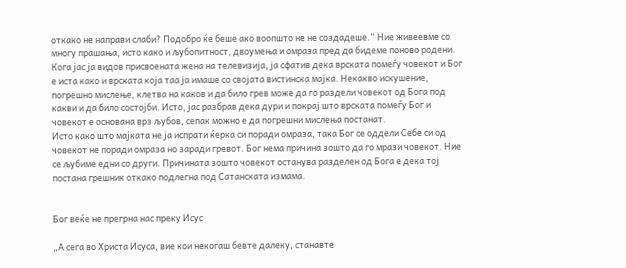откако не направи слаби? Подобро ќе беше ако воопшто не не создадеше.“ Ние живеевме со многу прашања, исто како и љубопитност, двоумења и омраза пред да бидеме поново родени.
Кога јас ја видов присвоената жена на телевизија, ја сфатив дека врската помеѓу човекот и Бог е иста како и врската која таа ја имаше со својата вистинска мајка. Некакво искушение, погрешно мислење, клетва на каков и да било грев може да го раздели човекот од Бога под какви и да било состојби. Исто, јас разбрав дека дури и покрај што врската помеѓу Бог и човекот е основана врз љубов, сепак можно е да погрешни мислења постанат.
Исто како што мајката не ја испрати ќерка си поради омраза, така Бог се оддели Себе си од човекот не поради омраза но заради гревот. Бог нема причина зошто да го мрази човекот. Ние се љубиме едни со други. Причината зошто човекот останува разделен од Бога е дека тој постана грешник откако подлегна под Сатанската измама.


Бог веќе не прегрна нас преку Исус

„А сега во Христа Исуса, вие кои некогаш бевте далеку, станавте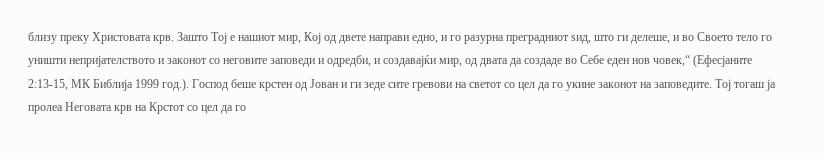близу преку Христовата крв. Зашто Тој е нашиот мир, Кој од двете направи едно, и го разурна преградниот ѕид, што ги делеше, и во Своето тело го уништи непријателството и законот со неговите заповеди и одредби, и создавајќи мир, од двата да создаде во Себе еден нов човек,“ (Ефесјаните 2:13-15, МК Библија 1999 год.). Господ беше крстен од Јован и ги зеде сите гревови на светот со цел да го укине законот на заповедите. Тој тогаш ја пролеа Неговата крв на Крстот со цел да го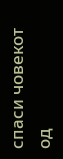спаси човекот од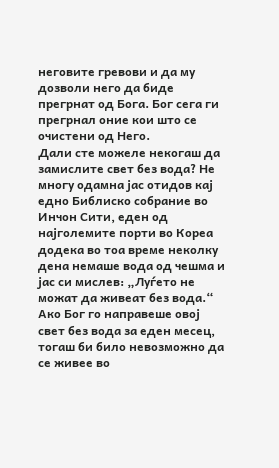неговите гревови и да му дозволи него да биде прегрнат од Бога. Бог сега ги прегрнал оние кои што се очистени од Него.
Дали сте можеле некогаш да замислите свет без вода? Не многу одамна јас отидов кај едно Библиско собрание во Инчон Сити, еден од најголемите порти во Кореа додека во тоа време неколку дена немаше вода од чешма и јас си мислев: „Луѓето не можат да живеат без вода.“
Ако Бог го направеше овој свет без вода за еден месец, тогаш би било невозможно да се живее во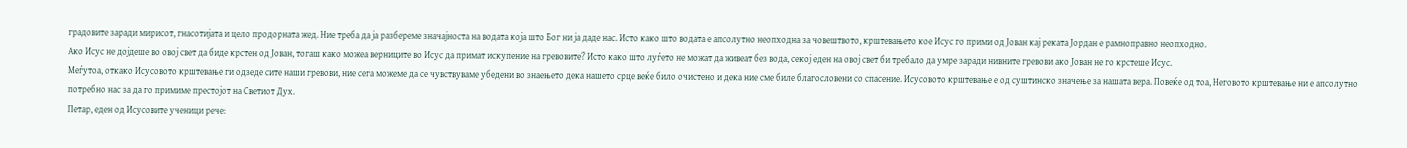градовите заради мирисот, гнасотијата и цело продорната жед. Ние треба да ја разбереме значајноста на водата која што Бог ни ја даде нас. Исто како што водата е апсолутно неопходна за човештвото, крштевањето кое Исус го прими од Јован кај реката Јордан е рамноправно неопходно.
Ако Исус не дојдеше во овој свет да биде крстен од Јован, тогаш како можеа верниците во Исус да примат искупение на гревовите? Исто како што луѓето не можат да живеат без вода, секој еден на овој свет би требало да умре заради нивните гревови ако Јован не го крстеше Исус.
Меѓутоа, откако Исусовото крштевање ги одзеде сите наши гревови, ние сега можеме да се чувствуваме убедени во знаењето дека нашето срце веќе било очистено и дека ние сме биле благословени со спасение. Исусовото крштевање е од суштинско значење за нашата вера. Повеќе од тоа, Неговото крштевање ни е апсолутно потребно нас за да го примиме престојот на Светиот Дух.
Петар, еден од Исусовите ученици рече: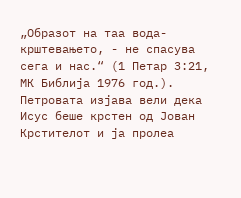„Образот на таа вода- крштевањето, - не спасува сега и нас.“ (1 Петар 3:21, МК Библија 1976 год.). Петровата изјава вели дека Исус беше крстен од Јован Крстителот и ја пролеа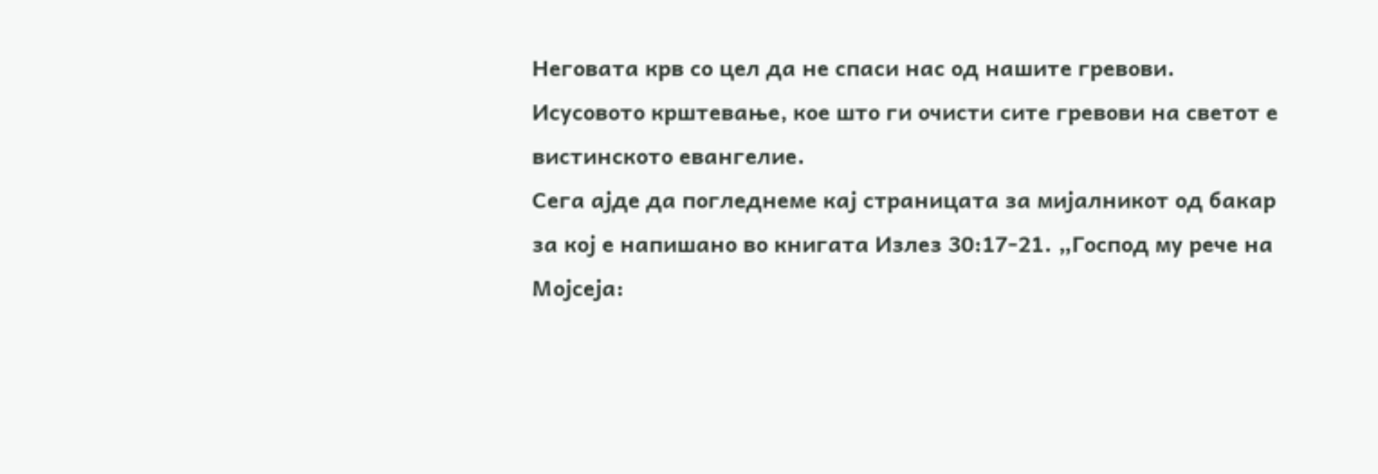Неговата крв со цел да не спаси нас од нашите гревови. Исусовото крштевање, кое што ги очисти сите гревови на светот е вистинското евангелие.
Сега ајде да погледнеме кај страницата за мијалникот од бакар за кој е напишано во книгата Излез 30:17-21. „Господ му рече на Мојсеја: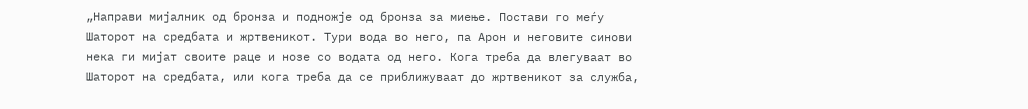„Направи мијалник од бронза и подножје од бронза за миење. Постави го меѓу Шаторот на средбата и жртвеникот. Тури вода во него, па Арон и неговите синови нека ги мијат своите раце и нозе со водата од него. Кога треба да влегуваат во Шаторот на средбата, или кога треба да се приближуваат до жртвеникот за служба,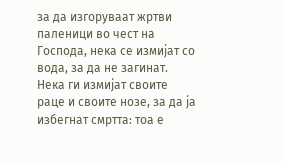за да изгоруваат жртви паленици во чест на Господа, нека се измијат со вода, за да не загинат. Нека ги измијат своите раце и своите нозе, за да ја избегнат смртта: тоа е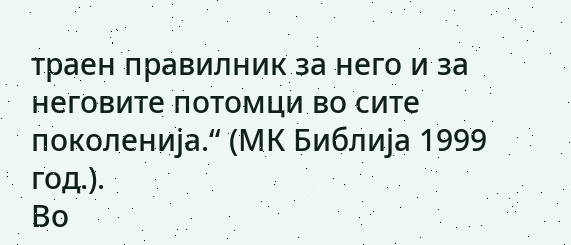траен правилник за него и за неговите потомци во сите поколенија.“ (МК Библија 1999 год.).
Во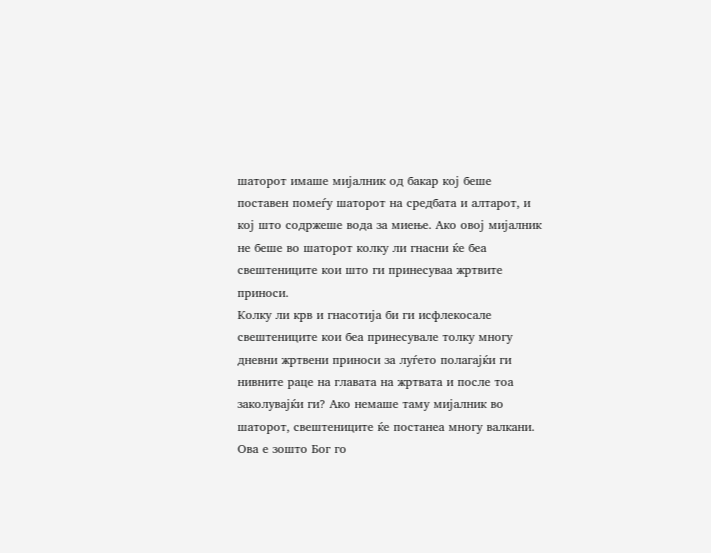шаторот имаше мијалник од бакар кој беше поставен помеѓу шаторот на средбата и алтарот, и кој што содржеше вода за миење. Ако овој мијалник не беше во шаторот колку ли гнасни ќе беа свештениците кои што ги принесуваа жртвите приноси.
Колку ли крв и гнасотија би ги исфлекосале свештениците кои беа принесувале толку многу дневни жртвени приноси за луѓето полагајќи ги нивните раце на главата на жртвата и после тоа заколувајќи ги? Ако немаше таму мијалник во шаторот, свештениците ќе постанеа многу валкани.
Ова е зошто Бог го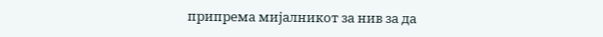припрема мијалникот за нив за да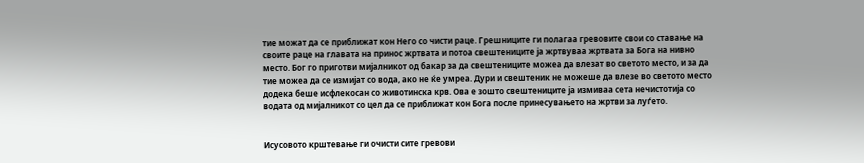тие можат да се приближат кон Него со чисти раце. Грешниците ги полагаа гревовите свои со ставање на своите раце на главата на принос жртвата и потоа свештениците ја жртвуваа жртвата за Бога на нивно место. Бог го приготви мијалникот од бакар за да свештениците можеа да влезат во светото место, и за да тие можеа да се измијат со вода, ако не ќе умреа. Дури и свештеник не можеше да влезе во светото место додека беше исфлекосан со животинска крв. Ова е зошто свештениците ја измиваа сета нечистотија со водата од мијалникот со цел да се приближат кон Бога после принесувањето на жртви за луѓето.


Исусовото крштевање ги очисти сите гревови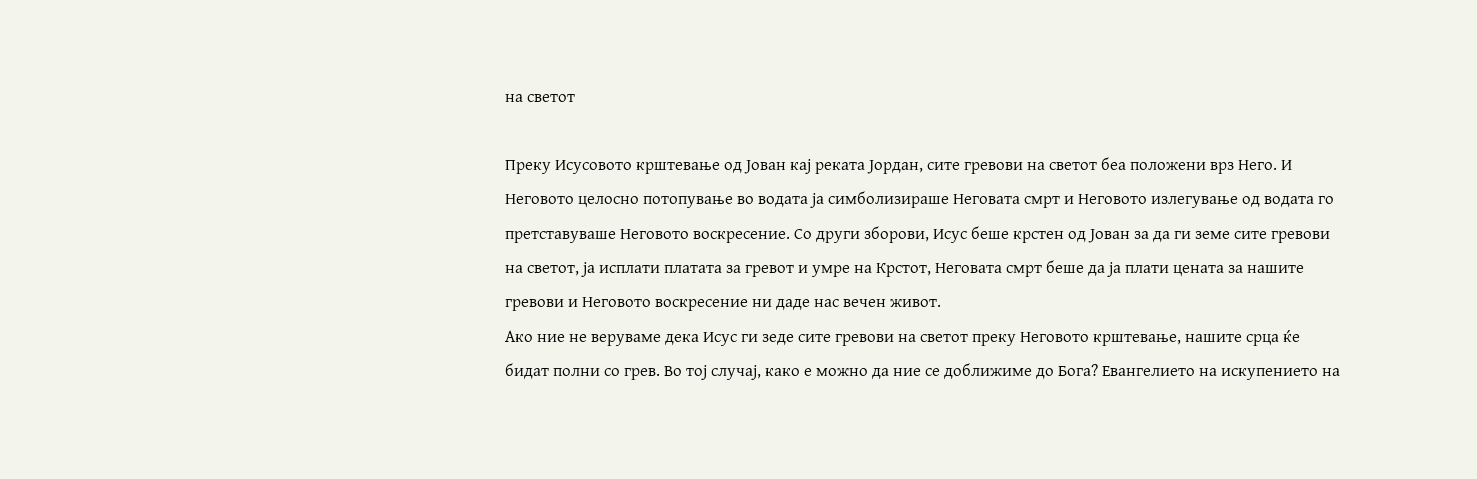на светот

Преку Исусовото крштевање од Јован кај реката Јордан, сите гревови на светот беа положени врз Него. И Неговото целосно потопување во водата ја симболизираше Неговата смрт и Неговото излегување од водата го претставуваше Неговото воскресение. Со други зборови, Исус беше крстен од Јован за да ги земе сите гревови на светот, ја исплати платата за гревот и умре на Крстот, Неговата смрт беше да ја плати цената за нашите гревови и Неговото воскресение ни даде нас вечен живот.
Ако ние не веруваме дека Исус ги зеде сите гревови на светот преку Неговото крштевање, нашите срца ќе бидат полни со грев. Во тој случај, како е можно да ние се доближиме до Бога? Евангелието на искупението на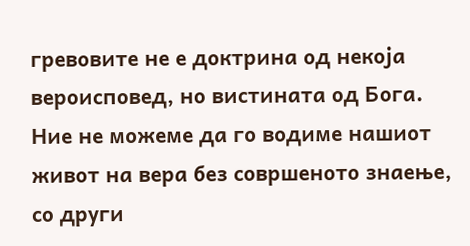гревовите не е доктрина од некоја вероисповед, но вистината од Бога.
Ние не можеме да го водиме нашиот живот на вера без совршеното знаење, со други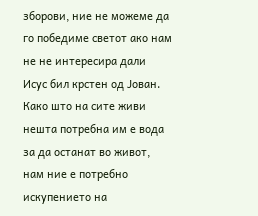зборови, ние не можеме да го победиме светот ако нам не не интересира дали Исус бил крстен од Јован. Како што на сите живи нешта потребна им е вода за да останат во живот, нам ние е потребно искупението на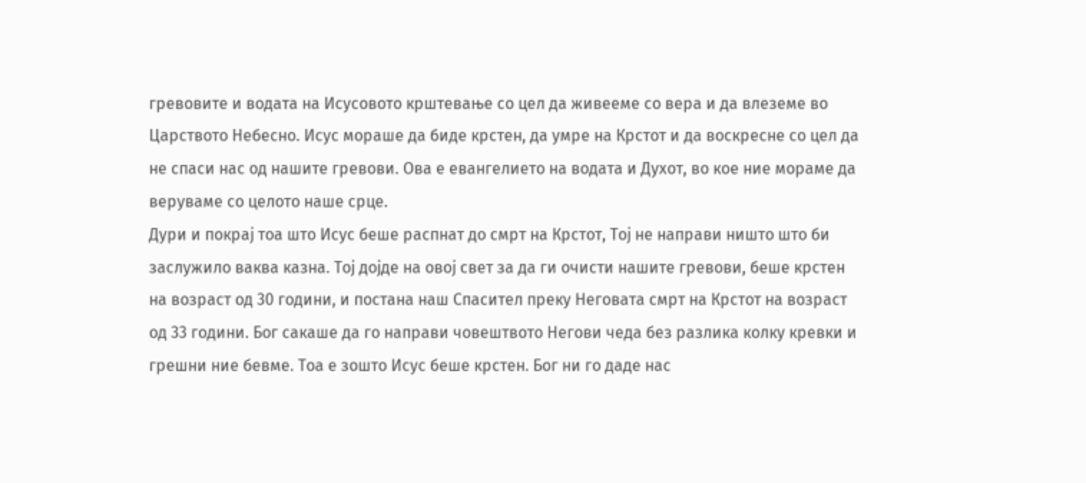гревовите и водата на Исусовото крштевање со цел да живееме со вера и да влеземе во Царството Небесно. Исус мораше да биде крстен, да умре на Крстот и да воскресне со цел да не спаси нас од нашите гревови. Ова е евангелието на водата и Духот, во кое ние мораме да веруваме со целото наше срце.
Дури и покрај тоа што Исус беше распнат до смрт на Крстот, Тој не направи ништо што би заслужило ваква казна. Тој дојде на овој свет за да ги очисти нашите гревови, беше крстен на возраст од 30 години, и постана наш Спасител преку Неговата смрт на Крстот на возраст од 33 години. Бог сакаше да го направи човештвото Негови чеда без разлика колку кревки и грешни ние бевме. Тоа е зошто Исус беше крстен. Бог ни го даде нас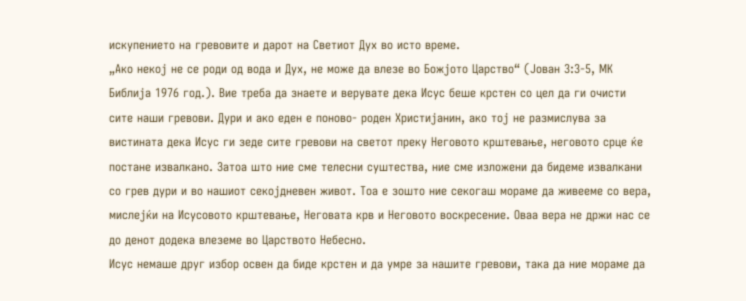искупението на гревовите и дарот на Светиот Дух во исто време.
„Ако некој не се роди од вода и Дух, не може да влезе во Божјото Царство“ (Јован 3:3-5, МК Библија 1976 год.). Вие треба да знаете и верувате дека Исус беше крстен со цел да ги очисти сите наши гревови. Дури и ако еден е поново- роден Христијанин, ако тој не размислува за вистината дека Исус ги зеде сите гревови на светот преку Неговото крштевање, неговото срце ќе постане извалкано. Затоа што ние сме телесни суштества, ние сме изложени да бидеме извалкани со грев дури и во нашиот секојдневен живот. Тоа е зошто ние секогаш мораме да живееме со вера, мислејќи на Исусовото крштевање, Неговата крв и Неговото воскресение. Оваа вера не држи нас се до денот додека влеземе во Царството Небесно.
Исус немаше друг избор освен да биде крстен и да умре за нашите гревови, така да ние мораме да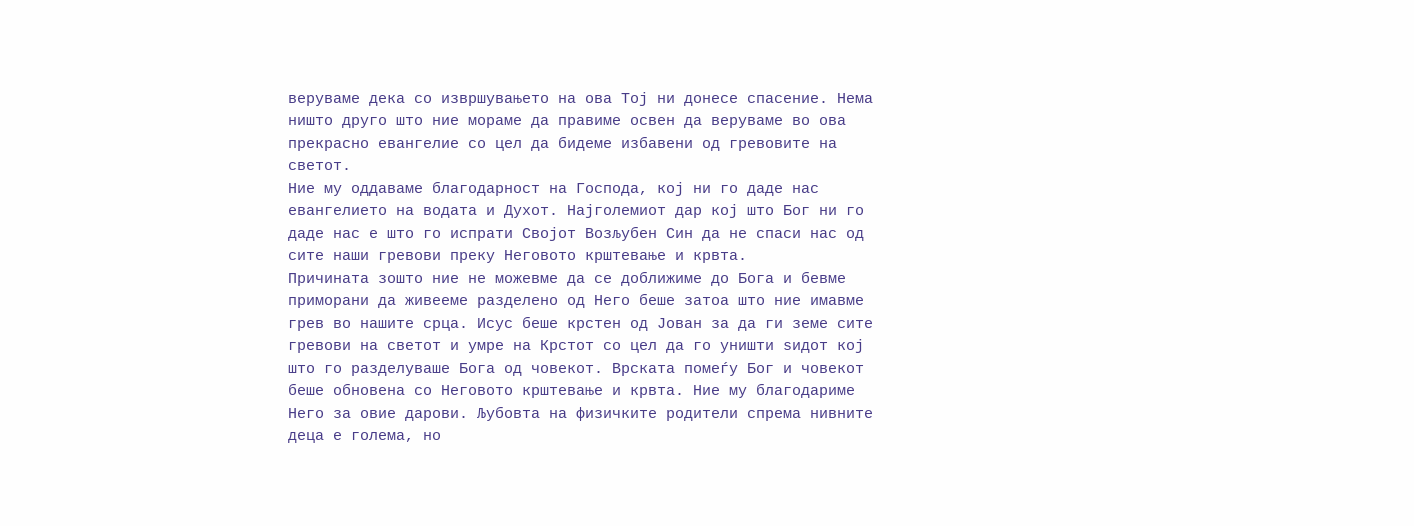веруваме дека со извршувањето на ова Тој ни донесе спасение. Нема ништо друго што ние мораме да правиме освен да веруваме во ова прекрасно евангелие со цел да бидеме избавени од гревовите на светот.
Ние му оддаваме благодарност на Господа, кој ни го даде нас евангелието на водата и Духот. Најголемиот дар кој што Бог ни го даде нас е што го испрати Својот Возљубен Син да не спаси нас од сите наши гревови преку Неговото крштевање и крвта.
Причината зошто ние не можевме да се доближиме до Бога и бевме приморани да живееме разделено од Него беше затоа што ние имавме грев во нашите срца. Исус беше крстен од Јован за да ги земе сите гревови на светот и умре на Крстот со цел да го уништи ѕидот кој што го разделуваше Бога од човекот. Врската помеѓу Бог и човекот беше обновена со Неговото крштевање и крвта. Ние му благодариме Него за овие дарови. Љубовта на физичките родители спрема нивните деца е голема, но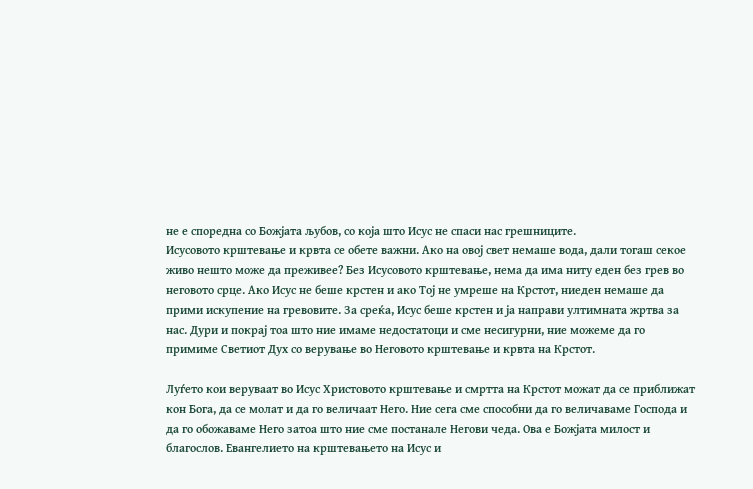не е споредна со Божјата љубов, со која што Исус не спаси нас грешниците.
Исусовото крштевање и крвта се обете важни. Ако на овој свет немаше вода, дали тогаш секое живо нешто може да преживее? Без Исусовото крштевање, нема да има ниту еден без грев во неговото срце. Ако Исус не беше крстен и ако Тој не умреше на Крстот, ниеден немаше да прими искупение на гревовите. За среќа, Исус беше крстен и ја направи ултимната жртва за нас. Дури и покрај тоа што ние имаме недостатоци и сме несигурни, ние можеме да го примиме Светиот Дух со верување во Неговото крштевање и крвта на Крстот.

Луѓето кои веруваат во Исус Христовото крштевање и смртта на Крстот можат да се приближат кон Бога, да се молат и да го величаат Него. Ние сега сме способни да го величаваме Господа и да го обожаваме Него затоа што ние сме постанале Негови чеда. Ова е Божјата милост и благослов. Евангелието на крштевањето на Исус и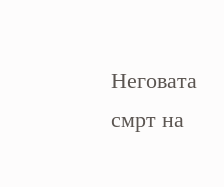Неговата смрт на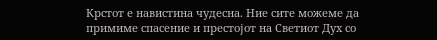Крстот е навистина чудесна. Ние сите можеме да примиме спасение и престојот на Светиот Дух со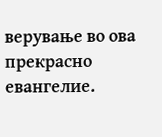верување во ова прекрасно евангелие.